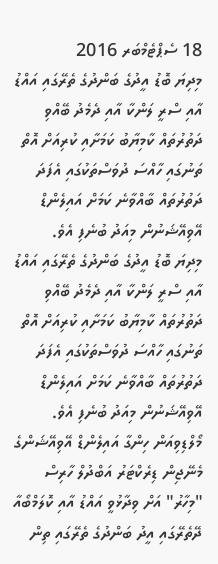18 ސެޕްޓެމްބަރ 2016
މިދިޔަ ބޮޑު އީދުގެ ބަންދުގެ ތެރޭގައި އައްޑު އާއި ސްރީ ލަންކާ އާއި ދެމެދު ބޭއްވި ދަތުރުތައް ކާމިޔާބު ކަމަށާއި ކުރިއަށް އޮތް ތަނުގައި ހާއްސަ ދުވަސްތަކުގައި އެފަދަ ދަތުރުތައް ބާއްވާނެ ކަމަށް އައިލެންޑް އޭވިއޭޝަނުން މިއަދު ބުނެފި އެވެ.
މިދިޔަ ބޮޑު އީދުގެ ބަންދުގެ ތެރޭގައި އައްޑު އާއި ސްރީ ލަންކާ އާއި ދެމެދު ބޭއްވި ދަތުރުތައް ކާމިޔާބު ކަމަށާއި ކުރިއަށް އޮތް ތަނުގައި ހާއްސަ ދުވަސްތަކުގައި އެފަދަ ދަތުރުތައް ބާއްވާނެ ކަމަށް އައިލެންޑް އޭވިއޭޝަނުން މިއަދު ބުނެފި އެވެ.
މޯލްޑިވިއަން ހިންގާ އައިލެންޑް އޭވިއޭޝަންގެ މެނޭޖިން ޑިރެކްޓަރު އަބްދުލް ހާރިސް "މިހާރު" އަށް ވިދާޅުވީ އައްޑު އާއި ކޮލަމްބޯއާ ދޭތެރޭގައި އީދު ބަންދުގެ ތެރޭގައި ތިން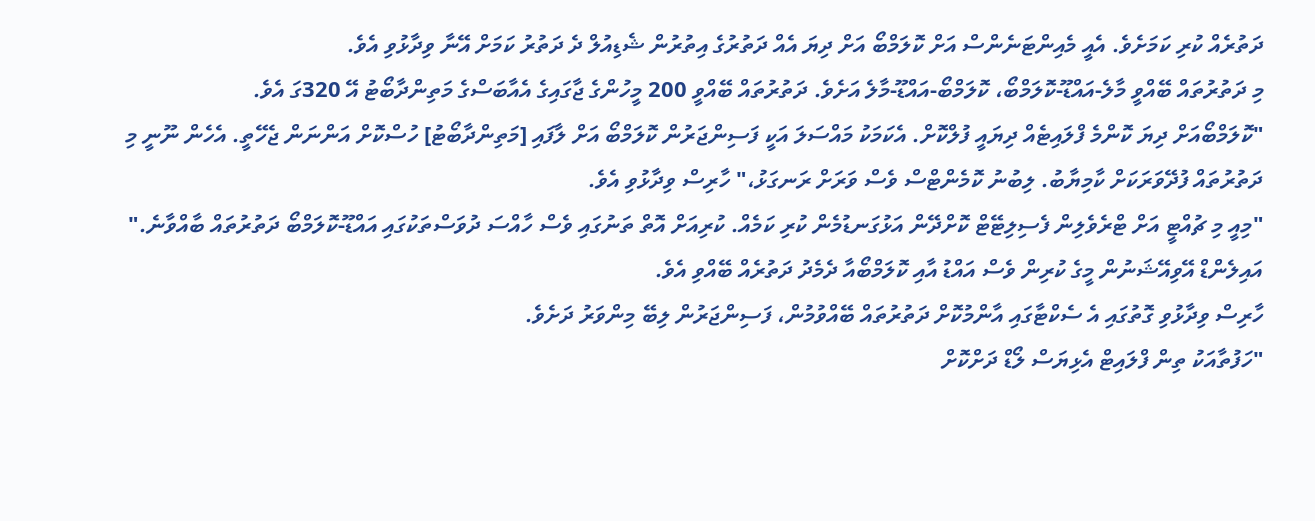ދަތުރެއް ކުރި ކަމަށެވެ. އެއީ މެއިންޓަނެންސް އަށް ކޮލަމްބޯ އަށް ދިޔަ އެއް ދަތުރުގެ އިތުރުން ޝެޑިއުލް ދެ ދަތުރު ކަމަށް އޭނާ ވިދާޅުވި އެވެ.
މި ދަތުރުތައް ބޭއްވީ މާލެ-އައްޑޫ-ކޮލަމްބޯ، ކޮލަމްބޯ-އައްޑޫ-މާލެ އަށެވެ. ދަތުރުތައް ބޭއްވީ 200 މީހުންގެ ޖާގައިގެ އެއާބަސްގެ މަތިންދާބޯޓު އޭ 320ގަ އެވެ.
"ކޮލަމްބޯއަށް ދިޔަ ކޮންމެ ފްލައިޓެއް ދިޔައީ ފުލްކޮށް. އެކަމަކު މައްސަލަ އަކީ ފަސިންޖަރުން ކޮލަމްބޯ އަށް ލާފައި [މަތިންދާބޯޓު] ހުސްކޮށް އަންނަން ޖެހޭތީ. އެހެން ނޫނީ މި ދަތުރުތައް ފުދޭވަރަކަށް ކާމިޔާބު. ލިބުނު ކޮމެންޓްސް ވެސް ވަރަށް ރަނގަޅު،" ހާރިސް ވިދާޅުވި އެވެ.
"މިއީ މި ޗުއްޓީ އަށް ޓްރެވެލިން ފެސިލިޓޭޓް ކޮށްދޭން އަޅުގަނޑުމެން ކުރި ކަމެއް. ކުރިއަށް އޮތް ތަނުގައި ވެސް ހާއްސަ ދުވަސްތަކުގައި އައްޑޫ-ކޮލަމްބޯ ދަތުރުތައް ބާއްވާނެ."
އައިލެންޑް އޭވިއޭޝަނުން މީގެ ކުރިން ވެސް އައްޑު އާއި ކޮލަމްބޯއާ ދެމެދު ދަތުރެއް ބޭއްވި އެވެ.
ހާރިސް ވިދާޅުވި ގޮތުގައި އެ ސެކްޓާގައި އާންމުކޮށް ދަތުރުތައް ބޭއްވުމުން، ފަސިންޖަރުން ލިބޭ މިންވަރު ދަށެވެ.
"ހަފުތާއަކު ތިން ފްލައިޓް އެޅިޔަސް ލޯޑް ދަށްކޮށް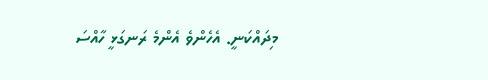މިދައްކަނީ. އެހެންވެ އެންމެ ރަނގަޅީ ހާއްސަ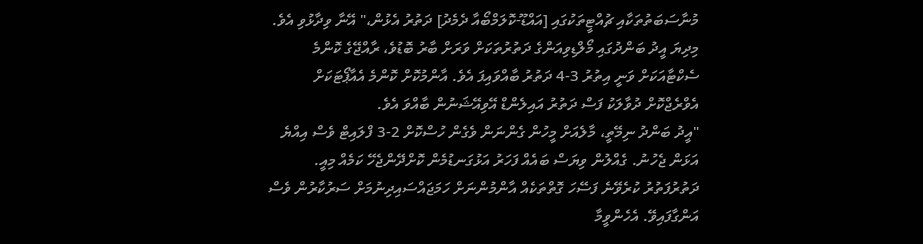މުނާސަބަތުތަކާއި ޗުއްޓީތަކުގައި [އައްޑޫ-ކޮލަމްބޯއާ ދެމެދު] ދަތުރު އެޅުން،" އޭނާ ވިދާޅުވި އެވެ.
މިދިޔަ އީދު ބަންދުގައި މޯލްޑިވިއަންގެ ދަތުރުތަކަށް ވަރަށް ބާރު ބޮޑުވެ، ރާއްޖޭގެ ކޮންމެ ސެކްޓާއަކަށް ވަނީ އިތުރު 3-4 ދަތުރު ބާއްވައިފަ އެވެ. އާންމުކޮށް ކޮންމެ އެއާޕޯޓަކަށް އެވްރެޖްކޮށް ދުވާލަކު ފަސް ދަތުރު އައިލެންޑް އޭވިއޭޝަނުން ބާއްވަ އެވެ.
"އީދު ބަންދު ނިމޭތީ، މާލެއަށް މީހުން ގެންނަން ވެގެން ހުސްކޮށް 2-3 ފްލައިޓް ވެސް އިއްޔެ އަޅަން ޖެހުނު. ގެއްލުން ވިޔަސް ބައެއް ފަހަރު އަޅުގަނޑުމެން ކޮށްދޭންޖެހޭ ކަމެއް މިއީ. ދަތުރުފަތުރު ކުރެވޭނެ ފަސޭހަ ގޮތްތަކެއް އާންމުންނަށް ހަމަޖައްސައިދިނުމަށް ސަރުކާރުން ވެސް އަންގާފައިވޭ. އެހެންވީމާ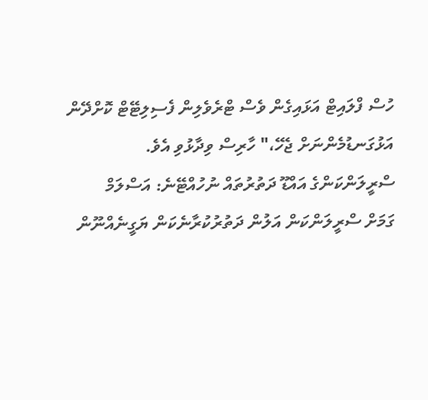ހުސް ފްލައިޓް އަޅައިގެން ވެސް ޓްރެވެލިން ފެސިލިޓޭޓް ކޮށްދޭން އަޅުގަނޑުމެންނަށް ޖެހޭ،" ހާރިސް ވިދާޅުވި އެވެ.
ސްރީލަންކަންގެ އައްޑޫ ދަތުރުތައް ނުހުއްޓޭނެ: އަސްލަމް
ގަމަށް ސްރީލަންކަން އަލުން ދަތުރުކުރާނެކަން ޔަގީނެއްނޫން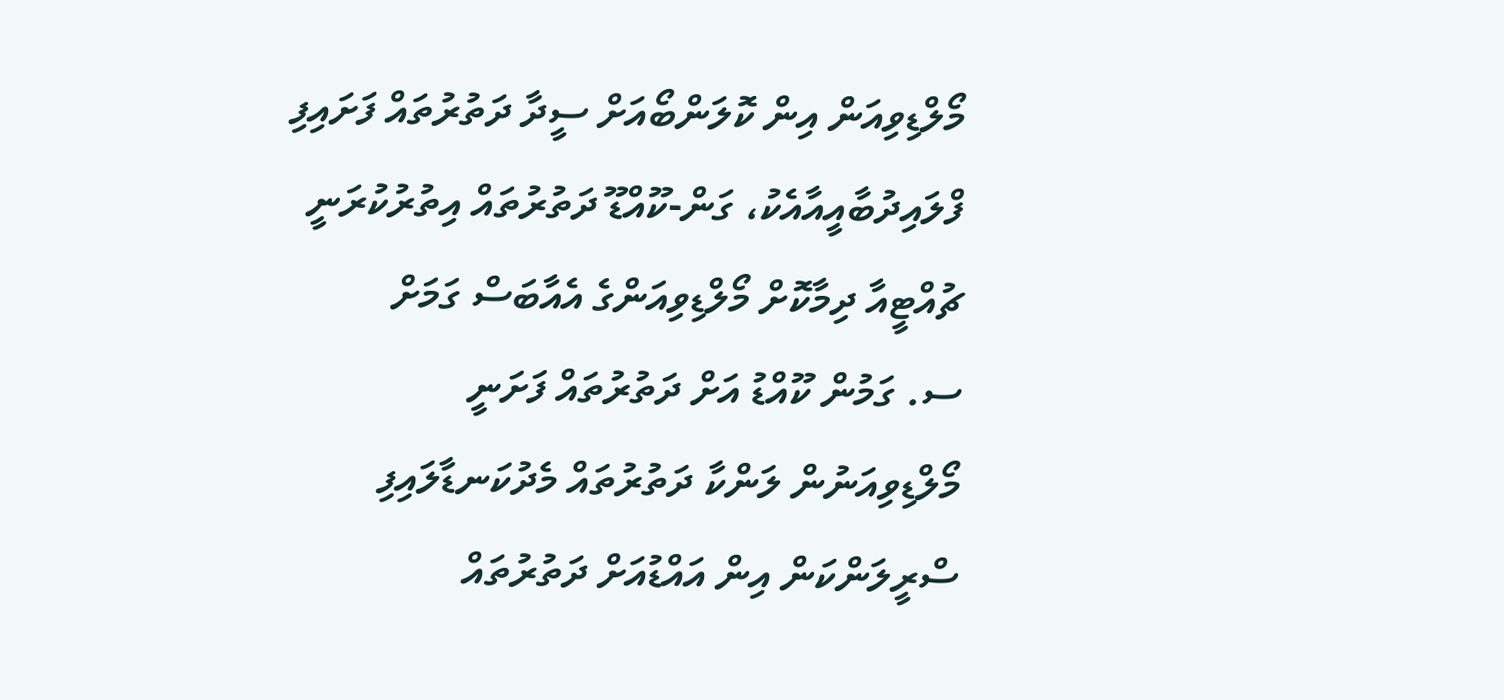މޯލްޑިވިއަން އިން ކޮލަންބޯއަށް ސީދާ ދަތުރުތައް ފަށައިފި
ފްލައިދުބާއީއާއެކު، ގަން-ކޫއްޑޫ ދަތުރުތައް އިތުރުކުރަނީ
ޗުއްޓީއާ ދިމާކޮށް މޯލްޑިވިއަންގެ އެއާބަސް ގަމަށް
ސ. ގަމުން ކޫއްޑު އަށް ދަތުރުތައް ފަށަނީ
މޯލްޑިވިއަނުން ލަންކާ ދަތުރުތައް މެދުކަނޑާލައިފި
ސްރީލަންކަން އިން އައްޑުއަށް ދަތުރުތައް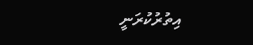އިތުރުކުރަނީ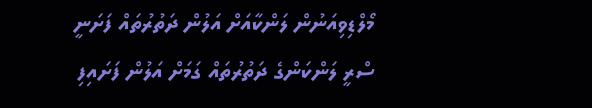މޯލްޑިވިއަނުން ލަންކާއަށް އަލުން ދަތުރުތައް ފަށަނީ
ސްރީ ލަންކަންގެ ދަތުރުތައް ގަމަށް އަލުން ފަށައިފި